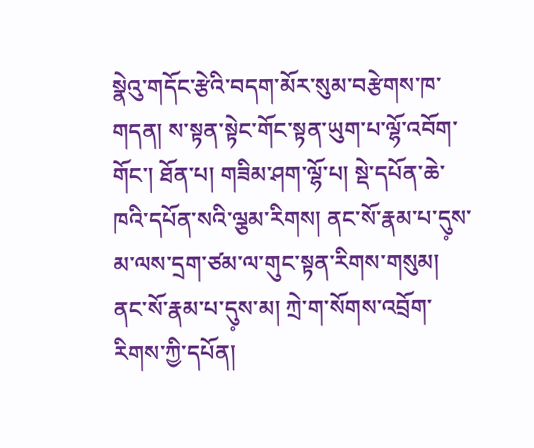སྣེའུ་གདོང་རྩེའི་བདག་མོར་སུམ་བརྩེགས་ཁ་གདན། ས་སྟན་སྟེང་གོང་སྟན་ཡུག་པ་ལྷོ་འབོག་གོང་། ཐོན་པ། གཟིམ་ཤག་ལྷོ་པ། སྡེ་དཔོན་ཆེ་ཁའི་དཔོན་སའི་ལྕམ་རིགས། ནང་སོ་རྣམ་པ་དུ༷ས་མ་ལས་དྲག་ཙམ་ལ་གུང་སྟན་རིགས་གསུམ། ནང་སོ་རྣམ་པ་དུ༷ས་མ། ཀྲེ་ག་སོགས་འབྲོག་རིགས་ཀྱི་དཔོན།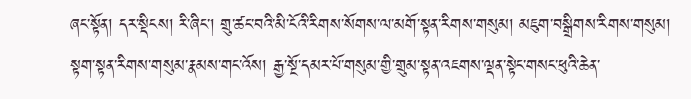ཞང་སྟོན། དར་སྡིངས། རི་ཞིང་། གྲུ་ཚང་བའི་མི་ངོའི་རིགས་སོགས་ལ་མགོ་སྟན་རིགས་གསུམ། མཇུག་བསྒྲིགས་རིགས་གསུམ། སྟག་སྟན་རིགས་གསུམ་རྣམས་གང་འོས། རྒྱ་སྔོ་དམར་པོ་གསུམ་གྱི་གྲུམ་སྟན་འཇགས་ལྡན་སྟེང་གསང་ཕུའི་ཆེན་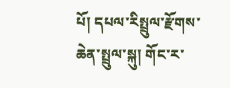པོ། དཔལ་རིསྤྲུལ་རྫོགས་ཆེན་སྤྲུལ་སྐུ། གོང་ར་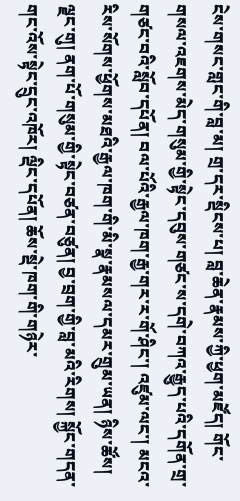ངེས་གསང་གླང་གི་བླ་མ། གྲ་དར་སྡིངས་པ། བླ་ཆེན་རྣམས་ཀྱི་ཕྱག་མཛོད། གོང་གསལ་འཇགས་མེད་གསུམ་གྱི་སྟེང་དབུས་གཙང་ས་དགེ་བཀའ་རྒྱུད་པའི་དགོན་གྲ་གཙང་བའི་སློབ་དཔོན། བལ་པོའི་རྒྱལ་ཁག་རྒྱ་གར་ར་གོ་ཤིང་། འཛུམ་ལང་། མངའ་རིས་སོགས་ཕྱོགས་མཐའི་རྒྱལ་ཁག་གི་མི་སྣ་རྣམསལ་དམར་གྲུམ་ཡན། ཉིས་ཚོས། ལྗང་གུ། ནག་པོ་གསུམ་གྱི་སྟེང་བཙན་བཙུན། བྱ་བྲག་གྱི་བླ་མའི་རིགས། སྐྱོང་གདན་གང་འོས་སྟེང་དྲུང་འཁོར། ལྡིང་དཔོན། ཆོས་སྡེ་ཁག་གི་གཉེར་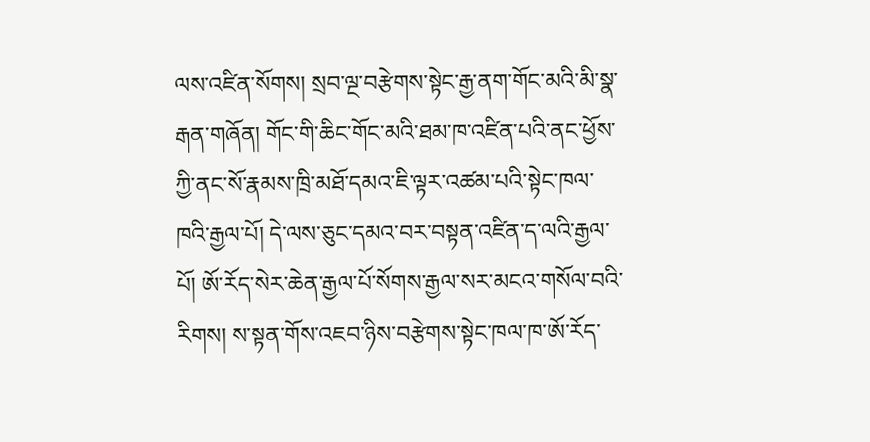ལས་འཛིན་སོགས། སྲབ་ལྔ་བརྩེགས་སྟེང་རྒྱ་ནག་གོང་མའི་མི་སྣ་རྒན་གཞོན། གོང་གི་ཆིང་གོང་མའི་ཐམ་ཁ་འཛིན་པའི་ནང་ཕྱོས་ཀྱི་ནང་སོ་རྣམས་ཁྲི་མཐོ་དམའ་ཇི་ལྟར་འཚམ་པའི་སྟེང་ཁལ་ཁའི་རྒྱལ་པོ། དེ་ལས་ཅུང་དམའ་བར་བསྟན་འཛིན་ད་ལའི་རྒྱལ་པོ། ཨོ་རོད་སེར་ཆེན་རྒྱལ་པོ་སོགས་རྒྱལ་སར་མངའ་གསོལ་བའི་རིགས། ས་སྟན་གོས་འཇབ་ཉིས་བརྩེགས་སྟེང་ཁལ་ཁ་ཨོ་རོད་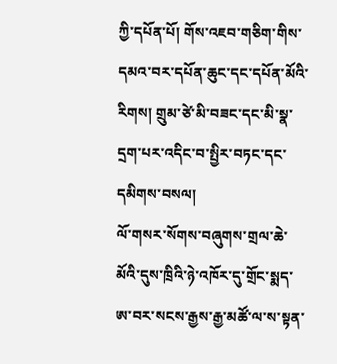ཀྱི་དཔོན་པོ། གོས་འཇབ་གཅིག་གིས་དམའ་བར་དཔོན་ཆུང་དང་དཔོན་མོའི་རིགས། གྲུམ་ཙེ་མི་བཟང་དང་མི་སྣ་དྲག་པར་འདིང་བ་སྤྱིར་བཏང་དང་དམིགས་བསལ།
ལོ་གསར་སོགས་བཞུགས་གྲལ་ཆེ་མོའི་དུས་ཁྲིའི་ཉེ་འཁོར་དུ་གྲོང་སྨད་ཨ་བར་སངས་རྒྱས་རྒྱ་མཚོ་ལ་ས་སྟན་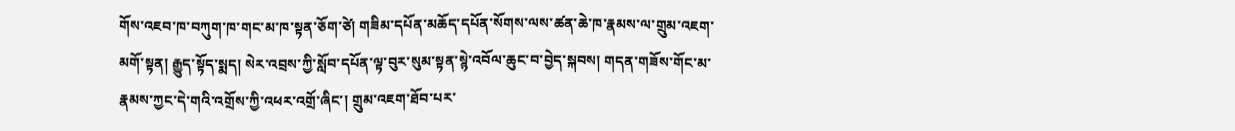གོས་འཇབ་ཁ་བཀུག་ཁ་གང་མ་ཁ་སྟན་ཅོག་ཙེ། གཟིམ་དཔོན་མཆོད་དཔོན་སོགས་ལས་ཚན་ཆེ་ཁ་རྣམས་ལ་གྲུམ་འཇག་མགོ་སྟན། རྒྱུད་སྟོད་སྨད། སེར་འབྲས་ཀྱི་སློབ་དཔོན་ལྟ་བུར་སུམ་སྟན་སྙེ་འབོལ་ཆུང་བ་བྱེད་སྐབས། གདན་གཟོས་གོང་མ་རྣམས་ཀྱང་དེ་གའི་འགྲོས་ཀྱི་འཕར་འགྲོ་ཞིང་། གྲུམ་འཇག་ཐོབ་པར་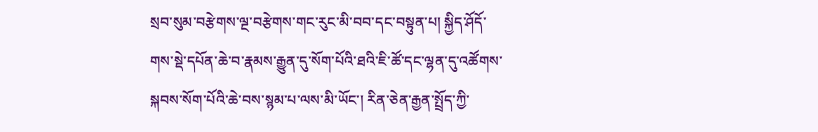སྲབ་སུམ་བརྩེགས་ལྔ་བརྩེགས་གང་རུང་མི་བབ་དང་བསྟུན་པ། སྐྱིད་ཤོདོ་གས་སྡེ་དཔོན་ཆེ་བ་རྣམས་རྒྱུན་དུ་སོག་པོའི་ཐའི་ཇི་ཚོ་དང་ལྷན་དུ་འཚོགས་སྐབས་སོག་པོའི་ཆེ་བས་སྙམ་པ་ལས་མི་ཡོང་། རིན་ཅེན་རྒྱན་སྤྲོད་ཀྱི་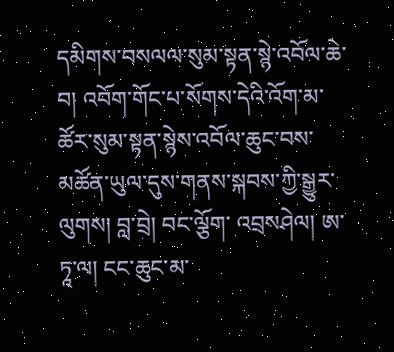དམིགས་བསལལ་སུམ་སྟན་སྙེ་འབོལ་ཆེ་བ། འབོག་གོང་པ་སོགས་དེའི་འོག་མ་ཚོར་སུམ་སྟན་སྙེས་འབོལ་ཆུང་བས་མཚོན་ཡུལ་དུས་གནས་སྐབས་ཀྱི་སྒྱུར་ལུགས། བླ་བྲེ། བང་ལྕོག་ འབྲསཤེལ། ཨ་ཏཱ་ལ། ངང་ཆུང་མ་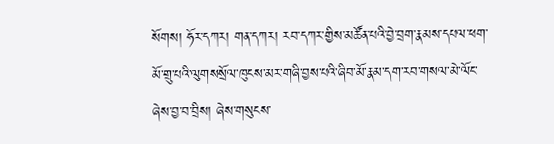སོགས། ཧོར་དཀར། གན་དཀར། རབ་དཀར་གྱིས་མཚོན་པའི་བྱེ་བྲག་རྣམས་དཔལ་ཕག་མོ་གྲུ་པའི་ལུགསསྲོལ་ཁུངས་མར་གཞི་བྱས་པའི་ཞིབ་མོ་རྣམ་དག་རབ་གསལ་མེ་ལོང་ཞེས་བྱ་བ་བྲིས། ཞེས་གསུངས་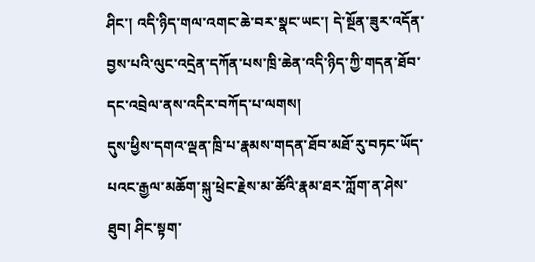ཤིང་། འདི་ཉིད་གལ་འགང་ཆེ་བར་སྣང་ཡང་། དེ་སྔོན་ཟུར་འདོན་བྱས་པའི་ལུང་འདྲེན་དཀོན་པས་ཁྲི་ཆེན་འདི་ཉིད་ཀྱི་གདན་ཐོབ་དང་འབྲེལ་ནས་འདིར་བཀོད་པ་ལགས།
དུས་ཕྱིས་དགའ་ལྡན་ཁྲི་པ་རྣམས་གདན་ཐོབ་མཐོ་རུ་བཏང་ཡོད་པའང་རྒྱལ་མཆོག་སྐུ་ཕྲེང་རྗེས་མ་ཚོའི་རྣམ་ཐར་ཀློག་ན་ཤེས་ཐུབ། ཤིང་སྟག་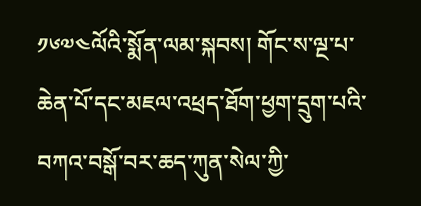༡༦༧༤ལོའི་སྨོན་ལམ་སྐབས། གོང་ས་ལྔ་པ་ཆེན་པོ་དང་མཇལ་འཕྲད་ཐོག་ཕྱག་དྲུག་པའི་བཀའ་བསྒོ་བར་ཆད་ཀུན་སེལ་ཀྱི་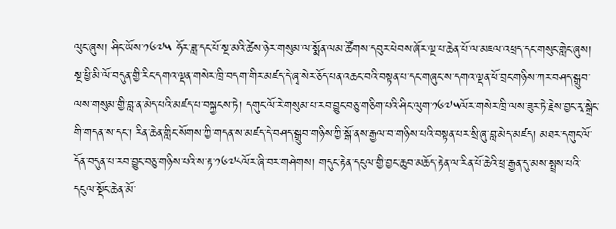ལུང་ཞུས། ཤིང་ཡོས་༡༦༧༥ ཧོར་ཟླ་དང་པོ་སྔ་མའི་ཚེས་ཉེར་གསུམ་ལ་སྨོན་ལམ་ཚོགས་དབུར་ཕེབས་ཞོར་ལྔ་པ་ཆེན་པོ་ལ་མཇལ་འཕྲད་དང་གསུང་གླེང་ཞུས། སྔ་ཕྱི་མི་ལོ་བདུན་གྱི་རིང་དགའ་ལྡན་གསེར་ཁྲི་བདག་གིར་མཛད་དེ་ཞྭ་སེར་ཅོད་པན་འཆང་བའི་བསྟན་པ་དང་གཞུང་ས་དགའ་ལྡན་ཕོ་བྲང་གཉིས་ཀར་བཤད་སྒྲུབ་ལས་གསུམ་གྱི་བླ་ན་མེད་པའི་མཛད་པ་བསྐྱངས་ཏེ། དགུང་ལོ་རེ་གསུམ་པ་རབ་བྱུང་བཅུ་གཅིག་པའི་ཤིང་ལུག་༡༦༧༥ལོར་གསེར་ཁྲི་ལས་ཟུར་ཏེ་རྗེས་བྱང་རྭ་སྒྲེང་གི་གདན་ས་དང་། རིན་ཆེན་གླིང་སོགས་ཀྱི་གདན་ས་མཛད་དེ་བཤད་སྒྲུབ་གཉིས་ཀྱི་སྒོ་ནས་རྒྱལ་བ་གཉིས་པའི་བསྟན་པར་སྲི་ཞུ་བླ་མེད་མཛད། མཐར་དགུང་ལོ་དོན་བདུན་པ་རབ་བྱུང་བཅུ་གཉིས་པའི་ས་རྟ་༡༦༧༨ལོར་ཞི་བར་གཤེགས། གདུང་རྟེན་དངུལ་གྱི་བྱང་ཆུབ་མཆོད་རྟེན་ལ་རིན་པོ་ཆེའི་ཕྲ་རྒྱན་དུ་མས་སྤྲས་པའི་དངུལ་སྡོང་ཆེན་མོ་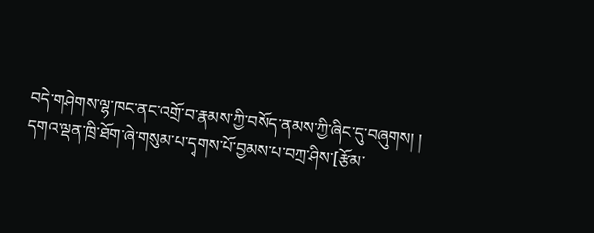བདེ་གཤེགས་ལྷ་ཁང་ནང་འགྲོ་བ་རྣམས་ཀྱི་བསོད་ནམས་ཀྱི་ཞིང་དུ་བཞུགས། །
དགའ་ལྡན་ཁྲི་ཐོག་ཞེ་གསུམ་པ་དྭགས་པོ་བྱམས་པ་བཀྲ་ཤིས་[རྩོམ་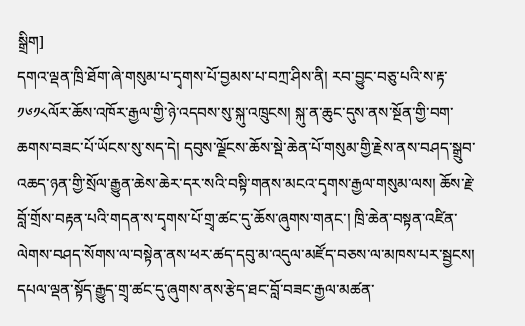སྒྲིག]
དགའ་ལྡན་ཁྲི་ཐོག་ཞེ་གསུམ་པ་དྭགས་པོ་བྱམས་པ་བཀྲ་ཤིས་ནི། རབ་བྱུང་བཅུ་པའི་ས་རྟ་༡༦༡༨ལོར་ཆོས་འཁོར་རྒྱལ་གྱི་ཉེ་འདབས་སུ་སྐུ་འཁྲུངས། སྐུ་ན་ཆུང་དུས་ནས་སྔོན་གྱི་བག་ཆགས་བཟང་པོ་ཡོངས་སུ་སད་དེ། དབུས་ལྗོངས་ཆོས་སྡེ་ཆེན་པོ་གསུམ་གྱི་རྗེས་ནས་བཤད་སྒྲུབ་འཆད་ཉན་གྱི་སྲོལ་རྒྱུན་ཆེས་ཆེར་དར་སའི་བསྟི་གནས་མངའ་དྭགས་རྒྱལ་གསུམ་ལས། ཆོས་རྗེ་བློ་གྲོས་བརྟན་པའི་གདན་ས་དྭགས་པོ་གྲྭ་ཚང་དུ་ཆོས་ཞུགས་གནང་། ཁྲི་ཆེན་བསྟན་འཛིན་ལེགས་བཤད་སོགས་ལ་བསྟེན་ནས་ཕར་ཚད་དབུ་མ་འདུལ་མཛོད་བཅས་ལ་མཁས་པར་སྦྱངས། དཔལ་ལྡན་སྟོད་རྒྱུད་གྲྭ་ཚང་དུ་ཞུགས་ནས་རྩེད་ཐང་བློ་བཟང་རྒྱལ་མཚན་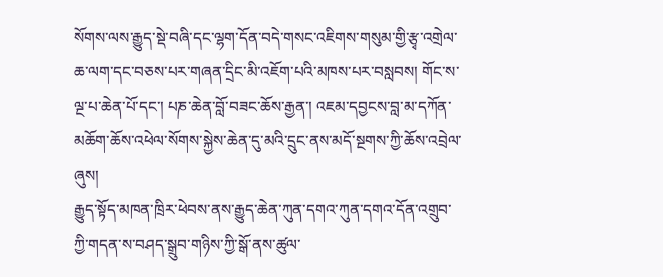སོགས་ལས་རྒྱུད་སྡེ་བཞི་དང་ལྷག་དོན་བདེ་གསང་འཇིགས་གསུམ་གྱི་རྩྭ་འགྲེལ་ཆ་ལག་དང་བཅས་པར་གཞན་དྲིང་མི་འཇོག་པའི་མཁས་པར་བསླབས། གོང་ས་ལྔ་པ་ཆེན་པོ་དང་། པཎ་ཆེན་བློ་བཟང་ཆོས་རྒྱན་། འཇམ་དབྱངས་བླ་མ་དཀོན་མཆོག་ཆོས་འཕེལ་སོགས་སྐྱེས་ཆེན་དུ་མའི་དྲུང་ནས་མདོ་སྔགས་ཀྱི་ཆོས་འབྲེལ་ཞུས།
རྒྱུད་སྟོད་མཁན་ཁྲིར་ཕེབས་ནས་རྒྱུད་ཆེན་ཀུན་དགའ་ཀུན་དགའ་དོན་འགྲུབ་ཀྱི་གདན་ས་བཤད་སྒྲུབ་གཉིས་ཀྱི་སྒོ་ནས་ཚུལ་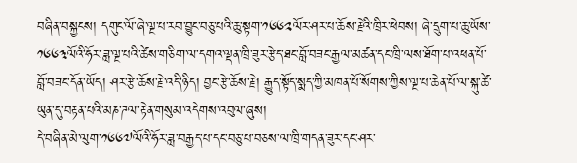བཞིན་བསྐྱངས། དགུང་ལོ་ཞེ་ལྔ་པ་རབ་བྱུང་བཅུ་པའི་ཆུ་སྟག་༡༦༦༢ལོར་ཤར་པ་ཆོས་རྗེའི་ཁྲིར་ཕེབས། ཞེ་དྲུག་པ་ཆུ་ཡོས་༡༦༦༣ལོའི་ཧོར་ཟླ་ལྔ་པའི་ཚེས་གཅིག་ལ་དགའ་ལྡན་ཁྲི་ཟུར་རྩེད་ཐང་བློ་བཟང་རྒྱལ་མཚན་དང་ཁྲི་ལས་ཐོག་པ་འཕན་པོ་བློ་བཟང་དོན་ཡོད། ཤར་རྩེ་ཆོས་རྗེ་འདི་ཉིད། བྱང་རྩེ་ཆོས་རྗེ། རྒྱུད་སྟོད་སྨད་ཀྱི་མཁན་པོ་སོགས་ཀྱིས་ལྔ་པ་ཆེན་པོ་ལ་སྐུ་ཚེ་ཡུན་དུ་བརྟན་པའི་མཎ་ཌལ་རྟེན་གསུམ་འདེགས་འབུལ་ཞུས།
དེ་བཞིན་མེ་ལུག་༡༦༦༧ལོའི་ཧོར་ཟླ་བརྒྱད་པ་དང་བཅུ་པ་བཅས་ལ་ཁྲི་གདན་ཟུར་དང་ཤར་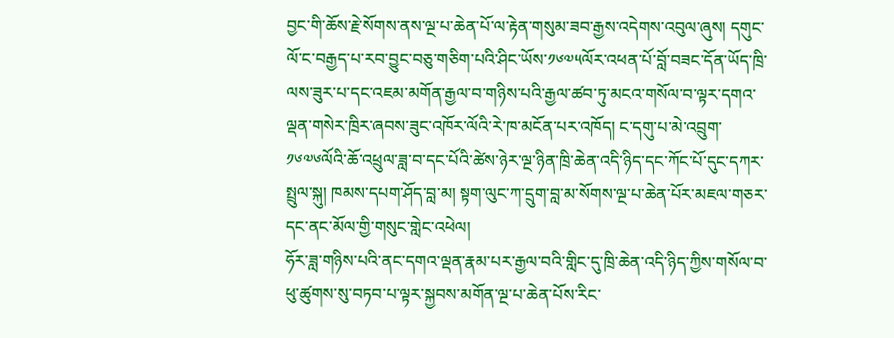བྱང་གི་ཆོས་རྗེ་སོགས་ནས་ལྔ་པ་ཆེན་པོ་ལ་རྟེན་གསུམ་ཟབ་རྒྱས་འདེགས་འབུལ་ཞུས། དགུང་ལོ་ང་བརྒྱད་པ་རབ་བྱུང་བཅུ་གཅིག་པའི་ཤིང་ཡོས་༡༦༧༥ལོར་འཕན་པོ་བློ་བཟང་དོན་ཡོད་ཁྲི་ལས་ཟུར་པ་དང་འཇམ་མགོན་རྒྱལ་བ་གཉིས་པའི་རྒྱལ་ཚབ་ཏུ་མངའ་གསོལ་བ་ལྟར་དགའ་ལྡན་གསེར་ཁྲིར་ཞབས་ཟུང་འཁོར་ལོའི་རེ་ཁ་མངོན་པར་འཁོད། ང་དགུ་པ་མེ་འབྲུག་༡༦༧༦ལོའི་ཆོ་འཕྲུལ་ཟླ་བ་དང་པོའི་ཚེས་ཉེར་ལྔ་ཉིན་ཁྲི་ཆེན་འདི་ཉིད་དང་ཀོང་པོ་དུང་དཀར་སྤྲུལ་སྐུ། ཁམས་དཔག་ཤོད་བླ་མ། སྟག་ལུང་ཀ་དྲུག་བླ་མ་སོགས་ལྔ་པ་ཆེན་པོར་མཇལ་གཅར་དང་ནང་མོལ་གྱི་གསུང་གླེང་འཕེལ།
ཧོར་ཟླ་གཉིས་པའི་ནང་དགའ་ལྡན་རྣམ་པར་རྒྱལ་བའི་གླིང་དུ་ཁྲི་ཆེན་འདི་ཉིད་ཀྱིས་གསོལ་བ་ཕུ་ཚུགས་སུ་བཏབ་པ་ལྟར་སྐྱབས་མགོན་ལྔ་པ་ཆེན་པོས་རིང་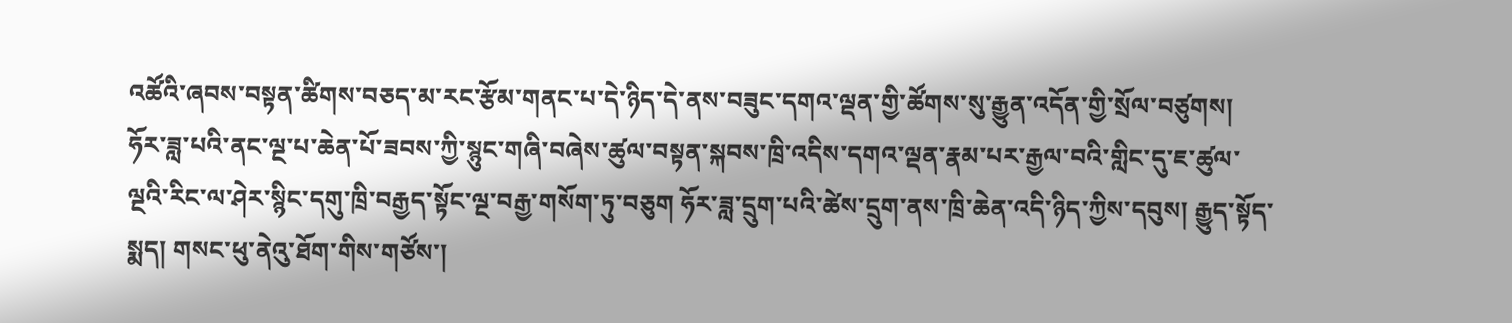འཚོའི་ཞབས་བསྟན་ཚིགས་བཅད་མ་རང་རྩོམ་གནང་པ་དེ་ཉིད་དེ་ནས་བཟུང་དགའ་ལྡན་གྱི་ཚོགས་སུ་རྒྱུན་འདོན་གྱི་སྲོལ་བཙུགས། ཧོར་ཟླ་པའི་ནང་ལྔ་པ་ཆེན་པོ་ཟབས་ཀྱི་སྙུང་གཞི་བཞེས་ཚུལ་བསྟན་སྐབས་ཁྲི་འདིས་དགའ་ལྡན་རྣམ་པར་རྒྱལ་བའི་གླིང་དུ་ཇ་ཚུལ་ལྔའི་རིང་ལ་ཤེར་སྙིང་དགུ་ཁྲི་བརྒྱད་སྟོང་ལྔ་བརྒྱ་གསོག་ཏུ་བཅུག ཧོར་ཟླ་དྲུག་པའི་ཚེས་དྲུག་ནས་ཁྲི་ཆེན་འདི་ཉིད་ཀྱིས་དབུས། རྒྱུད་སྟོད་སྨད། གསང་ཕུ་ནེའུ་ཐོག་གིས་གཙོས་།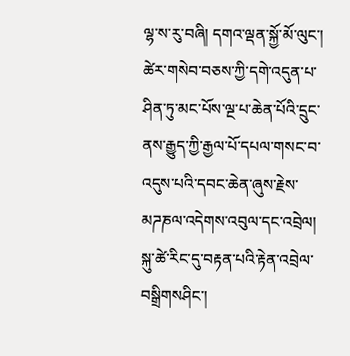ལྷ་ས་རུ་བཞི། དགའ་ལྡན་སྐྱོ་མོ་ལུང་། ཚེར་གསེབ་བཅས་ཀྱི་དགེ་འདུན་པ་ཤིན་ཏུ་མང་པོས་ལྔ་པ་ཆེན་པོའི་དྲུང་ནས་རྒྱུད་ཀྱི་རྒྱལ་པོ་དཔལ་གསང་བ་འདུས་པའི་དབང་ཆེན་ཞུས་རྗེས་མཌཎལ་འདེགས་འབུལ་དང་འབྲེལ། སྐུ་ཚེ་རིང་དུ་བརྟན་པའི་རྟེན་འབྲེལ་བསྒྲིགསཤིང་།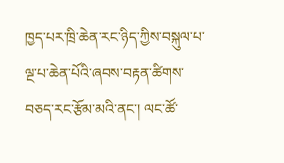ཁྱད་པར་ཁྲི་ཆེན་རང་ཉིད་ཀྱིས་བསྐུལ་པ་ལྔ་པ་ཆེན་པོའི་ཞབས་བརྟན་ཚིགས་བཅད་རང་རྩོམ་མའི་ནང་། ལང་ཚོ་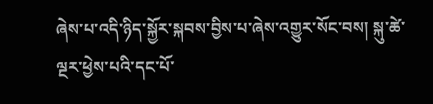ཞེས་པ་འདི་ཉིད་སྐྱོར་སྐབས་བྱིས་པ་ཞེས་འགྱུར་སོང་བས། སྐུ་ཚེ་ལྔར་ཕྱེས་པའི་དང་པོ་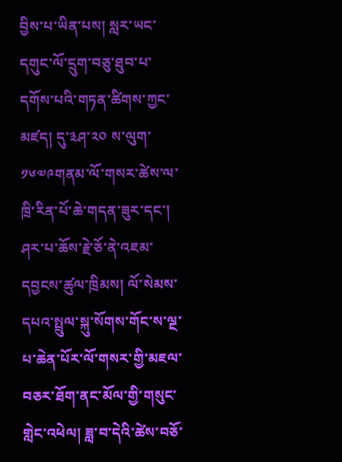བྱིས་པ་ཡིན་པས། སླར་ཡང་དགུང་ལོ་དྲུག་བཅུ་ཐུབ་པ་དགོས་པའི་གཏན་ཚིགས་ཀྱང་མཛད། དུ་༣ཤ་༢༠ ས་ལུག་༡༦༧༩གནམ་ལོ་གསར་ཚེས་ལ་ཁྲི་རིན་པོ་ཆེ་གདན་ཟུར་དང་། ཤར་པ་ཆོས་རྗེ་ཅོ་ནེ་འཇམ་དབྱངས་ཚུལ་ཁྲིམས། ལོ་སེམས་དཔའ་སྤྲུལ་སྐུ་སོགས་གོང་ས་ལྔ་པ་ཆེན་པོར་ལོ་གསར་གྱི་མཇལ་བཅར་ཐོག་ནང་མོལ་གྱི་གསུང་གླེང་འཕེལ། ཟླ་བ་དེའི་ཚེས་བཅོ་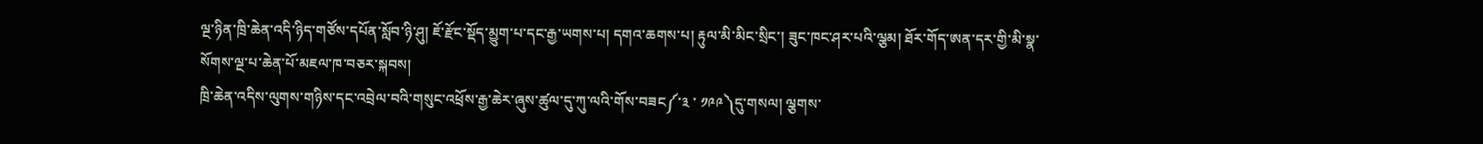ལྔ་ཉིན་ཁྲི་ཆེན་འདི་ཉིད་གཙོས་དཔོན་སློབ་ཉི་ཤུ། ཇོ་རྫོང་སྡོད་མྱུག་པ་དང་རྒྱ་ཡགས་པ། དགའ་ཆགས་པ། རྟུལ་མི་མིང་སྲིང་། ཟུང་ཁང་ཤར་པའི་ལྕམ། ཐོར་གོད་ཨན་དར་གྱི་མི་སྣ་སོགས་ལྔ་པ་ཆེན་པོ་མཇལ་ཁ་བཅར་སྐབས།
ཁྲི་ཆེན་འདིས་ལུགས་གཉིས་དང་འབྲེལ་བའི་གསུང་འཕྲོས་རྒྱ་ཆེར་ཞུས་ཚུལ་དུ་ཀུ་ལའི་གོས་བཟང༼་༣ ་ ༡༩༩༽དུ་གསལ། ལྕགས་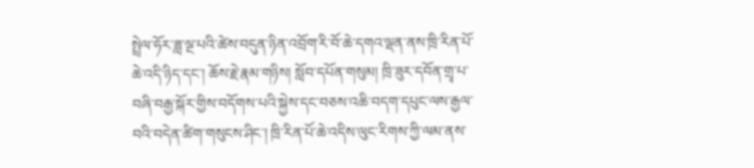སྤྲེལ་ཧོར་ཟླ་ལྔ་པའི་ཚེས་བདུན་ཉིན་འབྲོག་རི་བོ་ཆེ་དགའ་ལྡན་ནས་ཁྲི་རིན་པོ་ཆེ་འདི་ཉིད་དང་། ཆོས་རྗེ་རྣམ་གཉིས། སློབ་དཔོན་གསུམ། ཁྲི་ཟུར་དབོན་གྲྭ་པ་བཞི་བརྒྱ་སྐོར་གྱིས་བདོགས་པའི་སྐྱེས་དང་བཅས་འཆི་བདག་དཔུང་ལས་རྒྱལ་བའི་བདེན་ཚིག་གསུངས་ཤིང་། ཁྲི་རིན་པོ་ཆེ་འདིས་ལུང་རིགས་ཀྱི་ལམ་ནས་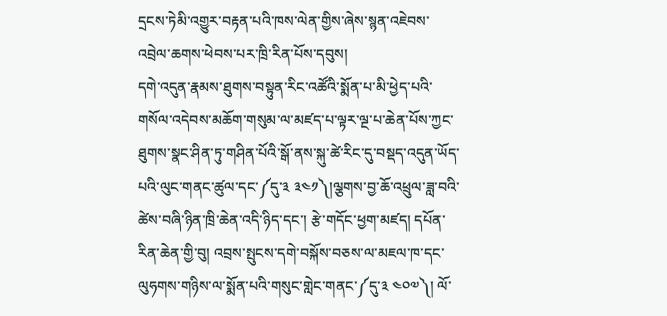དྲངས་ཏེམི་འགྱུར་བརྟན་པའི་ཁས་ལེན་གྱིས་ཞེས་སྙན་འཇེབས་འབྲེལ་ཆགས་ཕེབས་པར་ཁྲི་རིན་པོས་དབུས།
དགེ་འདུན་རྣམས་ཐུགས་བསྟུན་རིང་འཚོའི་སྨོན་པ་མི་ཕྱེད་པའི་གསོལ་འདེབས་མཆོག་གསུམ་ལ་མཛད་པ་ལྟར་ལྔ་པ་ཆེན་པོས་ཀྱང་ཐུགས་སྣང་ཤིན་ཏུ་གཤིན་པོའི་སྒོ་ནས་སྐུ་ཚེ་རིང་དུ་བསྡད་འདུན་ཡོད་པའི་ལུང་གནང་ཚུལ་དང་༼དུ་༣ ༣༤༡༽།ལྕགས་བྱ་ཆོ་འཕྲུལ་ཟླ་བའི་ཚེས་བཞི་ཉིན་ཁྲི་ཆེན་འདི་ཉིད་དང་། རྩེ་གདོང་ཕྱག་མཛད། དཔོན་རིན་ཆེན་གྱི་བུ། འབྲས་སྤུངས་དགེ་བསྐོས་བཅས་ལ་མཇལ་ཁ་དང་ལུཧགས་གཉིས་ལ་སྨོན་པའི་གསུང་གླེང་གནང་༼དུ་༣ ༤༠༧༽། ལོ་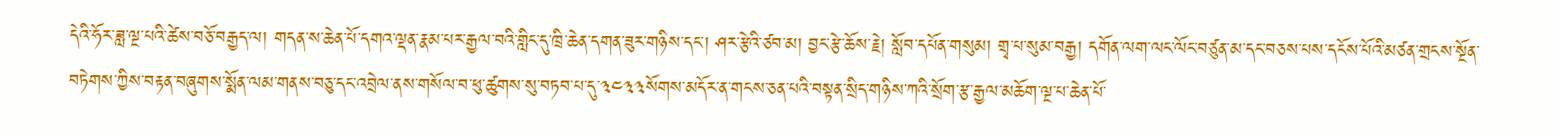དེའི་ཧོར་ཟླ་ལྔ་པའི་ཚེས་བཅོ་བརྒྱད་ལ། གདན་ས་ཆེན་པོ་དགའ་ལྡན་རྣམ་པར་རྒྱལ་བའི་གླིང་དུ་ཁྲི་ཆེན་དགན་ཟུར་གཉིས་དང་། ཤར་རྩེའི་ཙབ་མ། བྱང་རྩེ་ཆོས་རྗེ། སློབ་དཔོན་གསུམ། གྲྭ་པ་སུམ་བརྒྱ། དགོན་ལག་ལང་ལོང་བཙུན་མ་དང་བཅས་པས་དངོས་པོའི་མཙན་གྲངས་སྔོན་བཏེགས་ཀྱིས་བརྟན་བཞུགས་སྨོན་ལམ་གནས་བཅུ་དང་འབྲེལ་ནས་གསོལ་བ་ཕུ་ཚུགས་སུ་བཏབ་པ་དུ་༣༤༣༣སོགས་མདོར་ན་གངས་ཅན་པའི་བསྟན་སྲིད་གཉིས་ཀའི་སྲོག་རྩ་རྒྱལ་མཆོག་ལྔ་པ་ཆེན་པོ་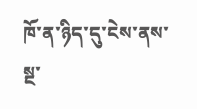ཁོ་ན་ཉིད་དུ་ངེས་ནས་སྔ་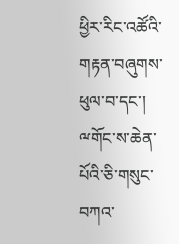ཕྱིར་རིང་འཚོའི་གརྟན་བཞུགས་ཕུལ་བ་དང་། ྋགོང་ས་ཆེན་པོའི་ཅི་གསུང་བཀའ་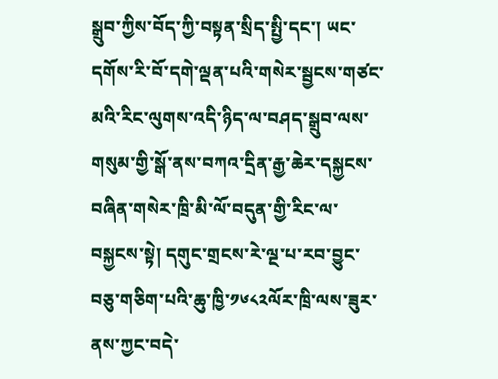སྒྲུབ་ཀྱིས་བོད་ཀྱི་བསྟན་སྲིད་སྤྱི་དང་། ཡང་དགོས་རི་བོ་དགེ་ལྡན་པའི་གསེར་སྦྱངས་གཙང་མའི་རིང་ལུགས་འདི་ཉིད་ལ་བཤད་སྒྲུབ་ལས་གསུམ་གྱི་སྒོ་ནས་བཀའ་དྲིན་རྒྱ་ཆེར་དསྐྱངས་བཞིན་གསེར་ཁྲི་མི་ལོ་བདུན་གྱི་རིང་ལ་བསྐྱངས་སྟེ། དགུང་གྲངས་རེ་ལྔ་པ་རབ་བྱུང་བཅུ་གཅིག་པའི་ཆུ་ཁྱི་༡༦༨༢ལོར་ཁྲི་ལས་ཟུར་ནས་ཀྱང་བདེ་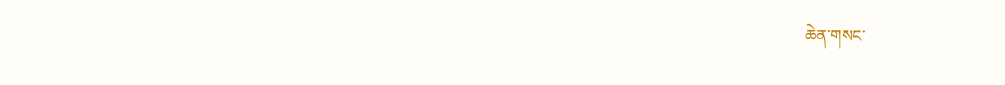ཆེན་གསང་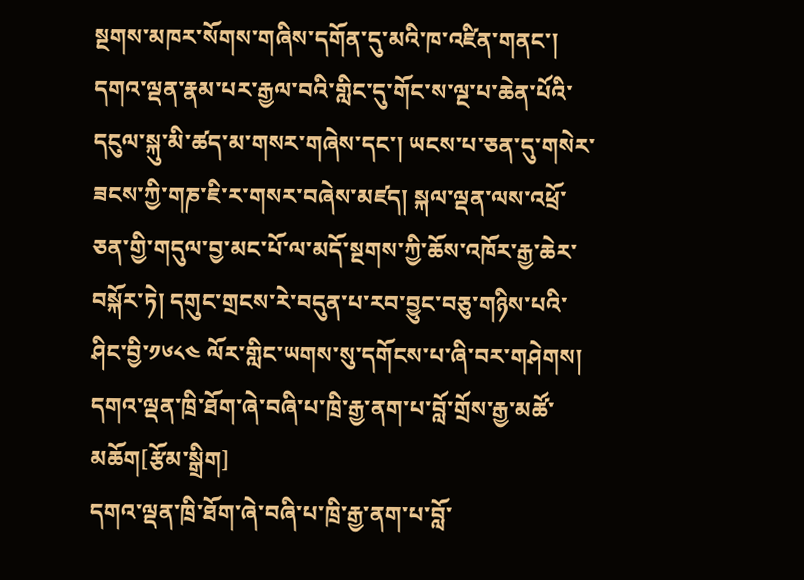སྔགས་མཁར་སོགས་གཞིས་དགོན་དུ་མའི་ཁ་འཛིན་གནང་། དགའ་ལྡན་རྣམ་པར་རྒྱལ་བའི་གླིང་དུ་གོང་ས་ལྔ་པ་ཆེན་པོའི་དངུལ་སྐུ་མི་ཚད་མ་གསར་གཞེས་དང་། ཡངས་པ་ཅན་དུ་གསེར་ཟངས་ཀྱི་གཎ་ཇི་ར་གསར་བཞེས་མཛད། སྐལ་ལྡན་ལས་འཕྲོ་ཅན་གྱི་གདུལ་བྱ་མང་པོ་ལ་མདོ་སྔགས་ཀྱི་ཆོས་འཁོར་རྒྱ་ཆེར་བསྐོར་ཏེ། དགུང་གྲངས་རེ་བདུན་པ་རབ་བྱུང་བཅུ་གཉིས་པའི་ཤིང་བྱི་༡༦༨༤ ལོར་གླིང་ཡགས་སུ་དགོངས་པ་ཞི་བར་གཤེགས།
དགའ་ལྡན་ཁྲི་ཐོག་ཞེ་བཞི་པ་ཁྲི་རྒྱ་ནག་པ་བློ་གྲོས་རྒྱ་མཚོ་མཆོག[རྩོམ་སྒྲིག]
དགའ་ལྡན་ཁྲི་ཐོག་ཞེ་བཞི་པ་ཁྲི་རྒྱ་ནག་པ་བློ་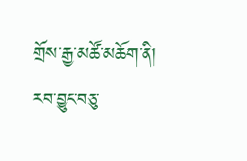གྲོས་རྒྱ་མཚོ་མཆོག་ནི། རབ་བྱུང་བཅུ་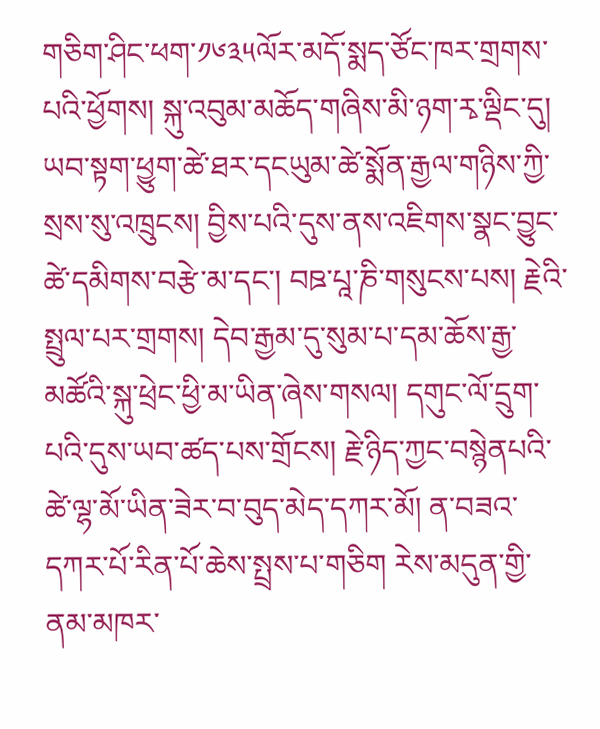གཅིག་ཤིང་ཕག་༡༦༣༥ལོར་མདོ་སྨད་ཙོང་ཁར་གྲགས་པའི་ཕྱོགས། སྐུ་འབུམ་མཆོད་གཞིས་མི་ཉག་རྭ་ལྡིང་དུ། ཡབ་སྟག་ཕྱུག་ཚེ་ཐར་དངཡུམ་ཚེ་སྨོན་རྒྱལ་གཉིས་ཀྱི་སྲས་སུ་འཁྲུངས། བྱིས་པའི་དུས་ནས་འཇིགས་སྣང་བྱུང་ཚེ་དམིགས་བརྩེ་མ་དང་། བཋ་པཱ་ཎི་གསུངས་པས། རྗེའི་སྤྲུལ་པར་གྲགས། དེབ་རྒྱམ་དུ་སུམ་པ་དམ་ཆོས་རྒྱ་མཚོའི་སྐུ་ཕྲེང་ཕྱི་མ་ཡིན་ཞེས་གསལ། དགུང་ལོ་དྲུག་པའི་དུས་ཡབ་ཚད་པས་གྲོངས། རྗེ་ཉིད་ཀྱང་བསྙེནཔའི་ཚེ་ལྷ་མོ་ཡིན་ཟེར་བ་བུད་མེད་དཀར་མོ། ན་བཟའ་དཀར་པོ་རིན་པོ་ཆེས་སྤྲས་པ་གཅིག རེས་མདུན་གྱི་ནམ་མཁར་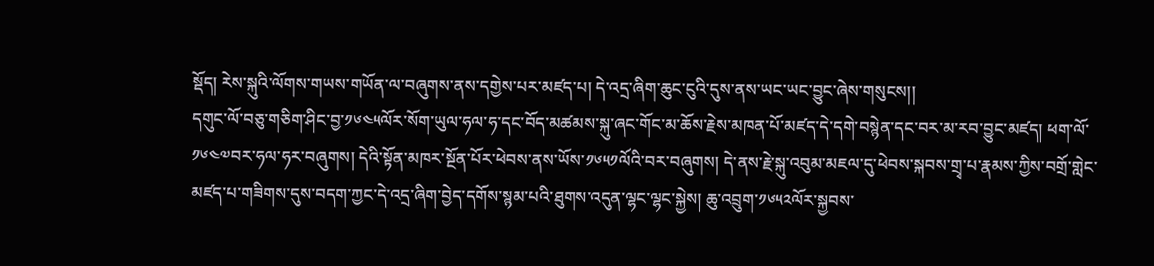སྡོད། རེས་སྐུའི་ལོགས་གཡས་གཡོན་ལ་བཞུགས་ནས་དགྱེས་པར་མཛད་པ། དེ་འདྲ་ཞིག་ཆུང་ངུའི་དུས་ནས་ཡང་ཡང་བྱུང་ཞེས་གསུངས།།
དགུང་ལོ་བཅུ་གཅིག་ཤིང་བྱ་༡༦༤༥ལོར་སོག་ཡུལ་ཧལ་ཧ་དང་བོད་མཚམས་སྐུ་ཞང་གོང་མ་ཆོས་རྗེས་མཁན་པོ་མཛད་དེ་དགེ་བསྙེན་དང་བར་མ་རབ་བྱུང་མཛད། ཕག་ལོ་༡༦༤༧བར་ཧལ་ཧར་བཞུགས། དེའི་སྟོན་མཁར་སྔོན་པོར་ཕེབས་ནས་ཡོས་༡༦༥༡ལོའི་བར་བཞུགས། དེ་ནས་རྗེ་སྐུ་འབུམ་མཇལ་དུ་ཕེབས་སྐབས་གྲྭ་པ་རྣམས་ཀྱིས་བགྲོ་གླེང་མཛད་པ་གཟིགས་དུས་བདག་ཀྱང་དེ་འདྲ་ཞིག་བྱེད་དགོས་སྙམ་པའི་ཐུགས་འདུན་ལྷང་ལྷང་སྐྱེས། ཆུ་འབྲུག་༡༦༥༢ལོར་སྐྱབས་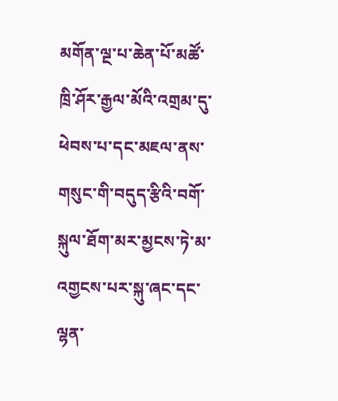མགོན་ལྔ་པ་ཆེན་པོ་མཚོ་ཁྲི་ཤོར་རྒྱལ་མོའི་འགྲམ་དུ་ཕེབས་པ་དང་མཇལ་ནས་གསུང་གི་བདུད་རྩིའི་བགོ་སྐུལ་ཐོག་མར་མྱངས་ཏེ་མ་འགྱངས་པར་སྐུ་ཞང་དང་ལྷན་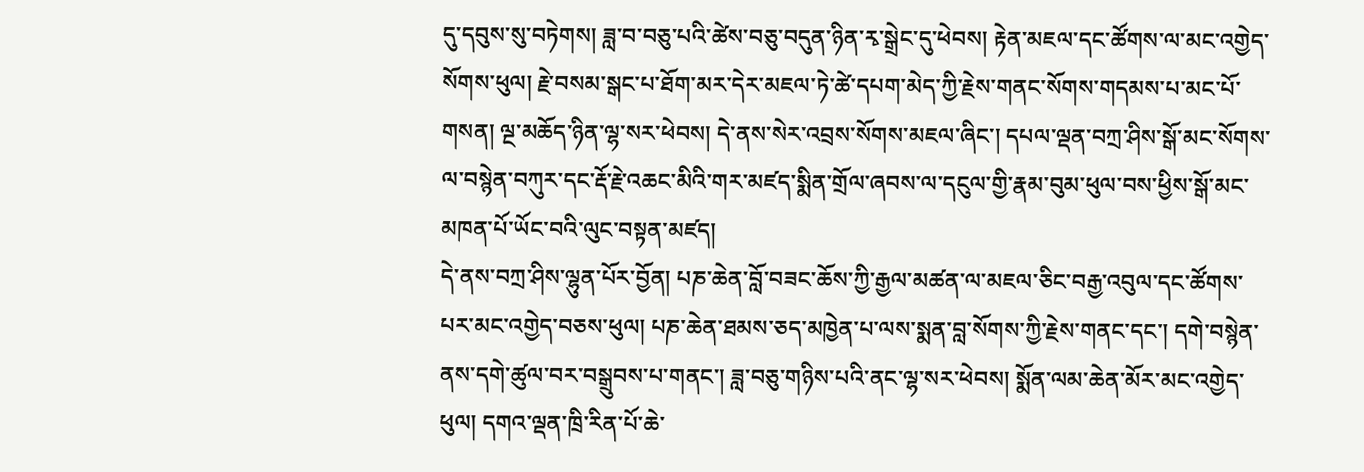དུ་དབུས་སུ་བཏེགས། ཟླ་བ་བཅུ་པའི་ཚེས་བཅུ་བདུན་ཉིན་རྭ་སྒྲེང་དུ་ཕེབས། རྟེན་མཇལ་དང་ཚོགས་ལ་མང་འགྱེད་སོགས་ཕུལ། རྗེ་བསམ་སྒང་པ་ཐོག་མར་དེར་མཇལ་ཏེ་ཚེ་དཔག་མེད་ཀྱི་རྗེས་གནང་སོགས་གདམས་པ་མང་པོ་གསན། ལྔ་མཆོད་ཉིན་ལྷ་སར་ཕེབས། དེ་ནས་སེར་འབྲས་སོགས་མཇལ་ཞིང་། དཔལ་ལྡན་བཀྲ་ཤིས་སྒོ་མང་སོགས་ལ་བསྙེན་བཀུར་དང་རྡོ་རྗེ་འཆང་མིའི་གར་མཛད་སྨིན་གྲོལ་ཞབས་ལ་དངུལ་གྱི་རྣམ་བུམ་ཕུལ་བས་ཕྱིས་སྒོ་མང་མཁན་པོ་ཡོང་བའི་ལུང་བསྟན་མཛད།
དེ་ནས་བཀྲ་ཤིས་ལྷུན་པོར་བྱོན། པཎ་ཆེན་བློ་བཟང་ཆོས་ཀྱི་རྒྱལ་མཚན་ལ་མཇལ་ཅིང་བརྒྱ་འབུལ་དང་ཚོགས་པར་མང་འགྱེད་བཅས་ཕུལ། པཎ་ཆེན་ཐམས་ཅད་མཁྱེན་པ་ལས་སྨན་བླ་སོགས་ཀྱི་རྗེས་གནང་དང་། དགེ་བསྙེན་ནས་དགེ་ཚུལ་བར་བསྒྲུབས་པ་གནང་། ཟླ་བཅུ་གཉིས་པའི་ནང་ལྷ་སར་ཕེབས། སྨོན་ལམ་ཆེན་མོར་མང་འགྱེད་ཕུལ། དགའ་ལྡན་ཁྲི་རིན་པོ་ཆེ་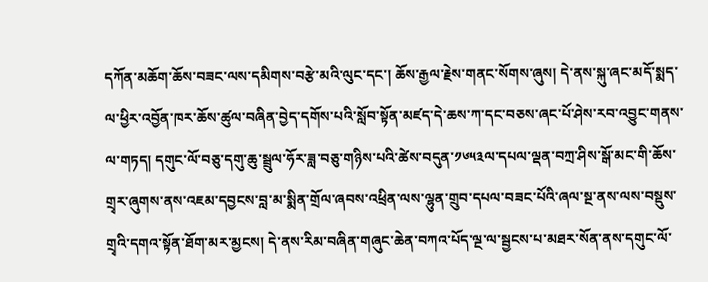དཀོན་མཆོག་ཆོས་བཟང་ལས་དམིགས་བརྩེ་མའི་ལུང་དང་། ཆོས་རྒྱལ་རྗེས་གནང་སོགས་ཞུས། དེ་ནས་སྐུ་ཞང་མདོ་སྨད་ལ་ཕྱིར་འབྱོན་ཁར་ཆོས་ཚུལ་བཞིན་བྱེད་དགོས་པའི་སློབ་སྟོན་མཛད་དེ་ཆས་ཀ་དང་བཅས་ཞང་པོ་ཤེས་རབ་འབྱུང་གནས་ལ་གཏད། དགུང་ལོ་བཅུ་དགུ་ཆུ་སྦྲུལ་ཧོར་ཟླ་བཅུ་གཉིས་པའི་ཚེས་བདུན་༡༦༥༣ལ་དཔལ་ལྡན་བཀྲ་ཤིས་སྒོ་མང་གི་ཆོས་གྲྭར་ཞུགས་ནས་འཇམ་དབྱངས་བླ་མ་སྨིན་གྲོལ་ཞབས་འཕྲིན་ལས་ལྷུན་གྲུབ་དཔལ་བཟང་པོའི་ཞལ་སྔ་ནས་ལས་བསྡུས་གྲྭའི་དགའ་སྟོན་ཐོག་མར་མྱངས། དེ་ནས་རིམ་བཞིན་གཞུང་ཆེན་བཀའ་པོད་ལྔ་ལ་སྦྱངས་པ་མཐར་སོན་ནས་དགུང་ལོ་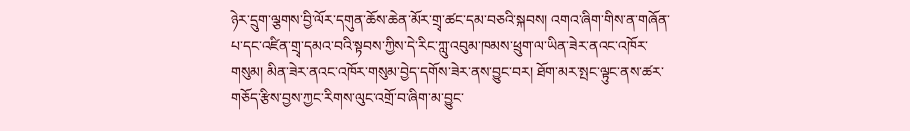ཉེར་དྲུག་ལྕགས་བྱི་ལོར་དགུན་ཆོས་ཆེན་མོར་གྲྭ་ཚང་དམ་བཅའི་སྐབས། འགའ་ཞིག་གིས་ན་གཞོན་པ་དང་འཛིན་གྲྭ་དམའ་བའི་སྟབས་ཀྱིས་དེ་རིང་ཀླུ་འབུམ་ཁམས་ཕྲུག་ལ་ཡིན་ཟེར་ནའང་འཁོར་གསུམ། མིན་ཟེར་ནའང་འཁོར་གསུམ་བྱེད་དགོས་ཟེར་ནས་བྱུང་བར། ཐོག་མར་སྤང་ལྟུང་ནས་ཚར་གཅོད་རྩིས་བྱས་ཀྱང་རིགས་ལུང་འགྲོ་བ་ཞིག་མ་བྱུང་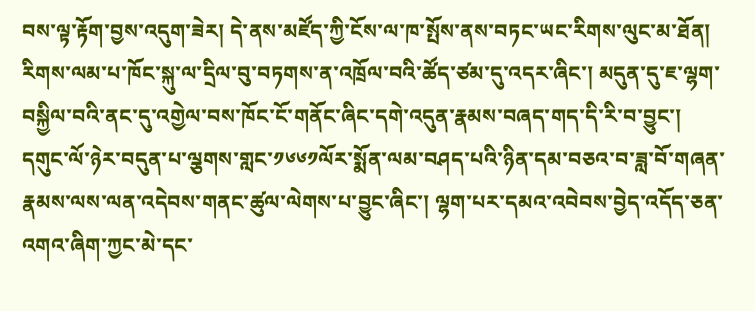བས་ལྟ་རྟོག་བྱས་འདུག་ཟེར། དེ་ནས་མཛོད་ཀྱི་ངོས་ལ་ཁ་སྤོས་ནས་བཏང་ཡང་རིགས་ལུང་མ་ཐོན། རིགས་ལམ་པ་ཁོང་སྐུ་ལ་དྲིལ་བུ་བཏགས་ན་འཁྲོལ་བའི་ཚོད་ཙམ་དུ་འདར་ཞིང་། མདུན་དུ་ཇ་ལྷག་བསྐྱིལ་བའི་ནང་དུ་འགྱེལ་བས་ཁོང་ངོ་གནོང་ཞིང་དགེ་འདུན་རྣམས་བཞད་གད་དི་རི་བ་བྱུང་།
དགུང་ལོ་ཉེར་བདུན་པ་ལྕགས་གླང་༡༦༦༡ལོར་སྨོན་ལམ་བཤད་པའི་ཉིན་དམ་བཅའ་བ་ཟླ་བོ་གཞན་རྣམས་ལས་ལན་འདེབས་གནང་ཚུལ་ལེགས་པ་བྱུང་ཞིང་། ལྷག་པར་དམའ་འབེབས་བྱེད་འདོད་ཅན་འགའ་ཞིག་ཀྱང་མེ་དང་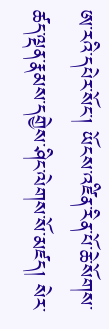ཨ་རའི་དཔེར་སོང་། ཡོངས་འཛིན་རིན་པོ་ཆེ་སོགས་ཚད་ལྡན་རྣམས་དགྱེས་ཤིང་ལེགས་སོ་མཛད། སེར་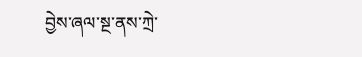བྱེས་ཞལ་སྔ་ནས་ཀྲེ་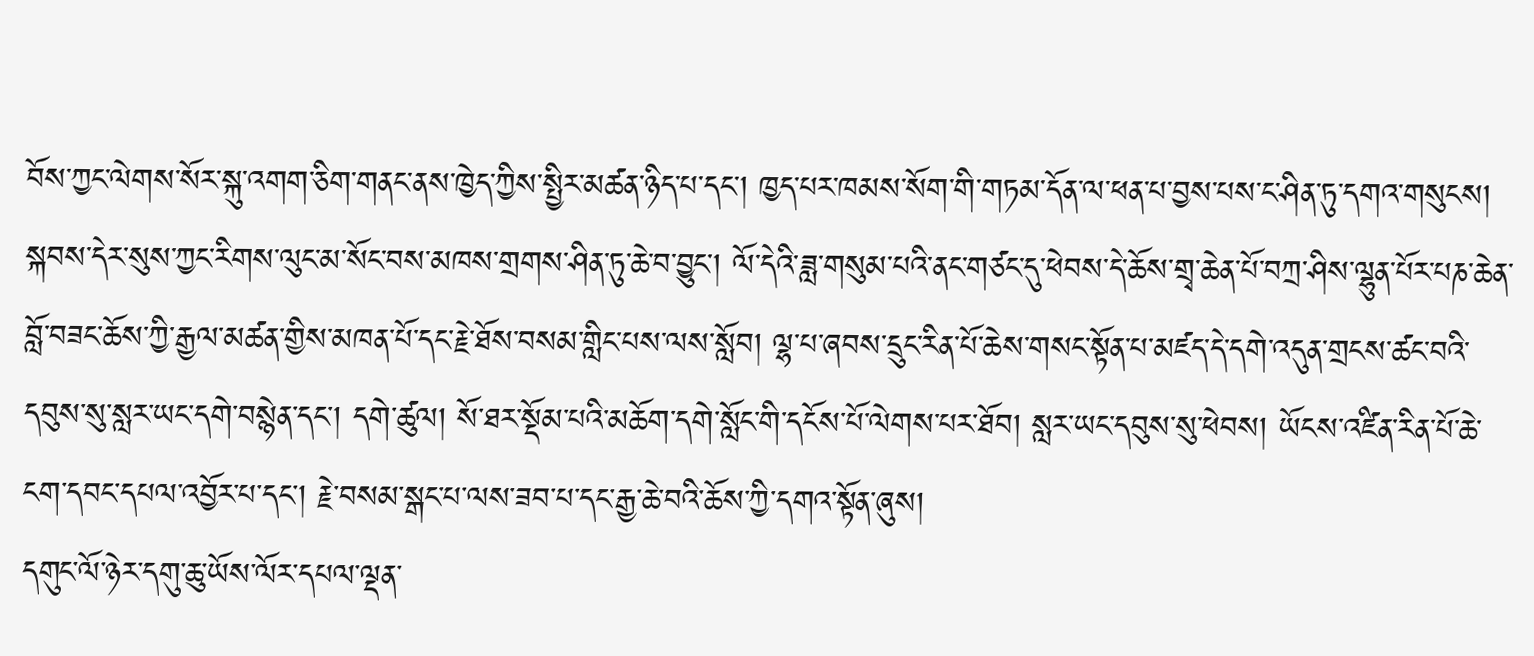བོས་ཀྱང་ལེགས་སོར་སྐུ་འགག་ཅིག་གནང་ནས་ཁྱེད་ཀྱིས་སྤྱིར་མཚན་ཉིད་པ་དང་། ཁྱད་པར་ཁམས་སོག་གི་གཏམ་དོན་ལ་ཕན་པ་བྱས་པས་ང་ཤིན་ཏུ་དགའ་གསུངས། སྐབས་དེར་སུས་ཀྱང་རིགས་ལུང་མ་སོང་བས་མཁས་གྲགས་ཤིན་ཏུ་ཆེ་བ་བྱུང་། ལོ་དེའི་ཟླ་གསུམ་པའི་ནང་གཙང་དུ་ཕེབས་དེ་ཆོས་གྲྭ་ཆེན་པོ་བཀྲ་ཤིས་ལྷུན་པོར་པཎ་ཆེན་བློ་བཟང་ཆོས་ཀྱི་རྒྱལ་མཚན་གྱིས་མཁན་པོ་དང་རྗེ་ཐོས་བསམ་གླིང་པས་ལས་སློབ། ལྷ་པ་ཞབས་དྲུང་རིན་པོ་ཆེས་གསང་སྟོན་པ་མཛད་དེ་དགེ་འདུན་གྲངས་ཚང་བའི་དབུས་སུ་སླར་ཡང་དགེ་བསྙེན་དང་། དགེ་ཚུལ། སོ་ཐར་སྡོམ་པའི་མཆོག་དགེ་སློང་གི་དངོས་པོ་ལེགས་པར་ཐོབ། སླར་ཡང་དབུས་སུ་ཕེབས། ཡོངས་འཛིན་རིན་པོ་ཆེ་ངག་དབང་དཔལ་འབྱོར་པ་དང་། རྗེ་བསམ་སྒང་པ་ལས་ཟབ་པ་དང་རྒྱ་ཆེ་བའི་ཆོས་ཀྱི་དགའ་སྟོན་ཞུས།
དགུང་ལོ་ཉེར་དགུ་ཆུ་ཡོས་ལོར་དཔལ་ལྡན་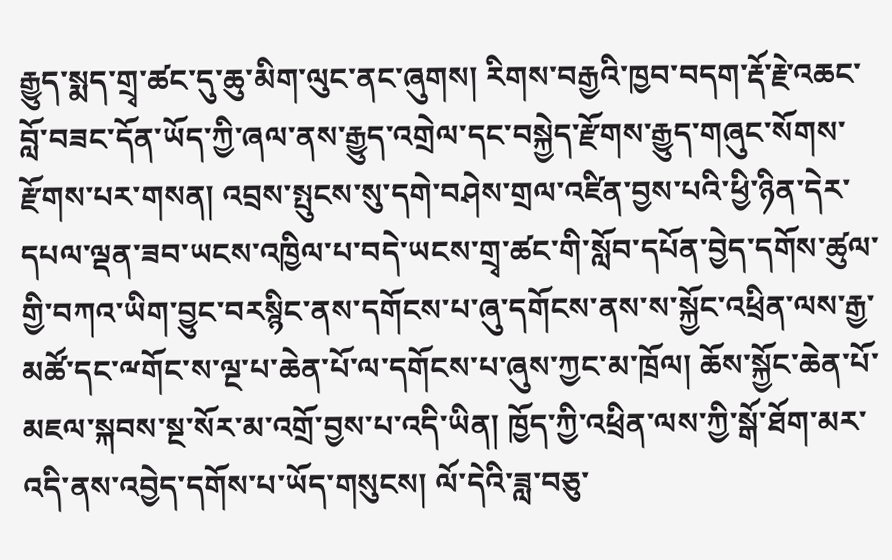རྒྱུད་སྨད་གྲྭ་ཚང་དུ་ཆུ་མིག་ལུང་ནང་ཞུགས། རིགས་བརྒྱའི་ཁྱབ་བདག་རྡོ་རྗེ་འཆང་བློ་བཟང་དོན་ཡོད་ཀྱི་ཞལ་ནས་རྒྱུད་འགྲེལ་དང་བསྐྱེད་རྫོགས་རྒྱུད་གཞུང་སོགས་རྫོགས་པར་གསན། འབྲས་སྤུངས་སུ་དགེ་བཤེས་གྲལ་འཛིན་བྱས་པའི་ཕྱི་ཉིན་དེར་དཔལ་ལྡན་ཟབ་ཡངས་འཁྱིལ་པ་བདེ་ཡངས་གྲྭ་ཚང་གི་སློབ་དཔོན་བྱེད་དགོས་ཚུལ་གྱི་བཀའ་ཡིག་བྱུང་བརསྙིང་ནས་དགོངས་པ་ཞུ་དགོངས་ནས་ས་སྐྱོང་འཕྲིན་ལས་རྒྱ་མཚོ་དང་ྋགོང་ས་ལྔ་པ་ཆེན་པོ་ལ་དགོངས་པ་ཞུས་ཀྱང་མ་ཁྲོལ། ཆོས་སྐྱོང་ཆེན་པོ་མཇལ་སྐབས་སྔ་སོར་མ་འགྲོ་བྱས་པ་འདི་ཡིན། ཁྱོད་ཀྱི་འཕྲིན་ལས་ཀྱི་སྒོ་ཐོག་མར་འདི་ནས་འབྱེད་དགོས་པ་ཡོད་གསུངས། ལོ་དེའི་ཟླ་བཅུ་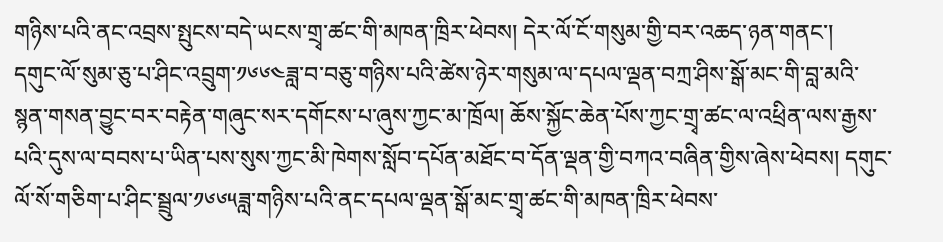གཉིས་པའི་ནང་འབྲས་སྤུངས་བདེ་ཡངས་གྲྭ་ཚང་གི་མཁན་ཁྲིར་ཕེབས། དེར་ལོ་ངོ་གསུམ་གྱི་བར་འཆད་ཉན་གནང་།
དགུང་ལོ་སུམ་ཅུ་པ་ཤིང་འབྲུག་༡༦༦༤ཟླ་བ་བཅུ་གཉིས་པའི་ཚེས་ཉེར་གསུམ་ལ་དཔལ་ལྡན་བཀྲ་ཤིས་སྒོ་མང་གི་བླ་མའི་སྙན་གསན་བྱུང་བར་བརྟེན་གཞུང་སར་དགོངས་པ་ཞུས་ཀྱང་མ་ཁྲོལ། ཆོས་སྐྱོང་ཆེན་པོས་ཀྱང་གྲྭ་ཚང་ལ་འཕྲིན་ལས་རྒྱས་པའི་དུས་ལ་བབས་པ་ཡིན་པས་སུས་ཀྱང་མི་ཁེགས་སློབ་དཔོན་མཐོང་བ་དོན་ལྡན་གྱི་བཀའ་བཞིན་གྱིས་ཞེས་ཕེབས། དགུང་ལོ་སོ་གཅིག་པ་ཤིང་སྦྲུལ་༡༦༦༥ཟླ་གཉིས་པའི་ནང་དཔལ་ལྡན་སྒོ་མང་གྲྭ་ཚང་གི་མཁན་ཁྲིར་ཕེབས་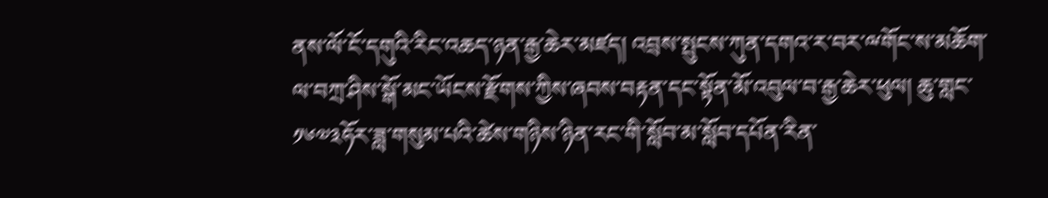ནས་ལོ་ངོ་དགུའི་རིང་འཆད་ཉན་རྒྱ་ཆེར་མཛད། འབྲས་སྤུངས་ཀུན་དགའ་ར་བར་ྋགོང་ས་མཆོག་ལ་བཀྲ་ཤིས་སྒོ་མང་ཡོངས་རྫོགས་ཀྱིས་ཞབས་བརྟན་དང་སྟོན་མོ་འབུལ་བ་རྒྱ་ཆེར་ཕུལ། ཆུ་གླང་༡༦༧༣ཧོར་ཟླ་གསུམ་པའི་ཚེས་གཉིས་ཉིན་རང་གི་སློབ་མ་སློབ་དཔོན་རིན་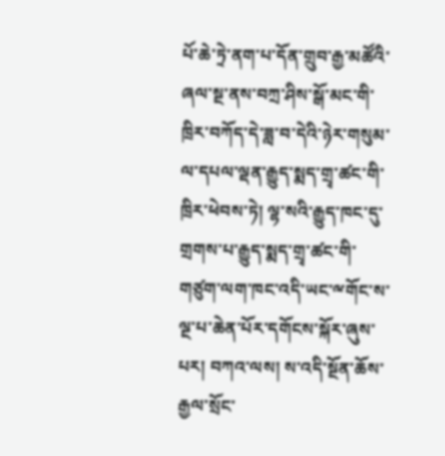པོ་ཆེ་ཏྲེ་ནག་པ་དོན་གྲུབ་རྒྱ་མཚོའི་ཞལ་སྔ་ནས་བཀྲ་ཤིས་སྒོ་མང་གི་ཁྲིར་བཀོད་དེ་ཟླ་བ་དེའི་ཉེར་གསུམ་ལ་དཔལ་ལྡན་རྒྱུད་སྨད་གྲྭ་ཚང་གི་ཁྲིར་ཕེབས་ཏེ། ལྷ་སའི་རྒྱུད་ཁང་དུ་གྲགས་པ་རྒྱུད་སྨད་གྲྭ་ཚང་གི་གཙུག་ལག་ཁང་འདི་ཡང་ྋགོང་ས་ལྔ་པ་ཆེན་པོར་དགོངས་སྐོར་ཞུས་པར། བཀའ་ལས། ས་འདི་སྔོན་ཆོས་རྒྱལ་སྲོང་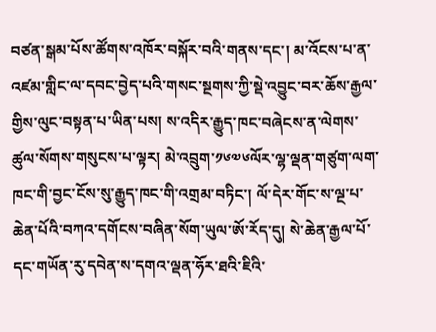བཙན་སྒམ་པོས་ཚོགས་འཁོར་བསྐོར་བའི་གནས་དང་། མ་འོངས་པ་ན་འཛམ་གླིང་ལ་དབང་བྱེད་པའི་གསང་སྔགས་ཀྱི་སྡེ་འབྱུང་བར་ཆོས་རྒྱལ་གྱིས་ལུང་བསྟན་པ་ཡིན་པས། ས་འདིར་རྒྱུད་ཁང་བཞེངས་ན་ལེགས་ཚུལ་སོགས་གསུངས་པ་ལྟར། མེ་འབྲུག་༡༦༧༦ལོར་ལྷ་ལྡན་གཙུག་ལག་ཁང་གི་བྱང་ངོས་སུ་རྒྱུད་ཁང་གི་འགྲམ་བཏིང་། ལོ་དེར་གོང་ས་ལྔ་པ་ཆེན་པོའི་བཀའ་དགོངས་བཞིན་སོག་ཡུལ་ཨོ་རོད་དུ། སེ་ཆེན་རྒྱལ་པོ་དང་གཡོན་རུ་དབེན་ས་དགའ་ལྡན་ཧོར་ཐའི་ཇིའི་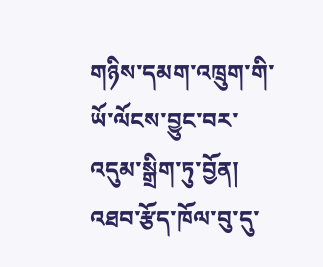གཉིས་དམག་འཁྲུག་གི་ཡོ་ལོངས་བྱུང་བར་འདུམ་སྒྲིག་ཏུ་བྱོན། འཐབ་རྩོད་ཁོལ་བུ་དུ་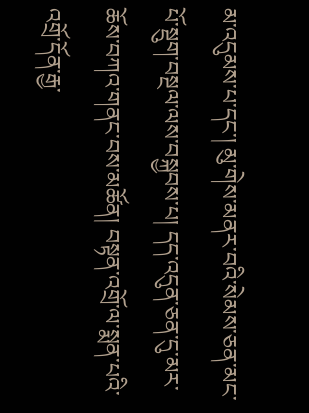མ་འདུམས་པ་དང་། མུ་གེས་མནར་བའི་སེམས་ཅན་མང་པོ་སྡུག་བསྔལ་ལས་བསྐྱབས་པ། དད་འདུན་ཅན་དུ་མར་ཆོས་བཀའ་གནང་བས་མཚོན། བསྟན་འགྲོ་ལ་སྨན་པའི་འགྲོ་དོན་རྒྱ་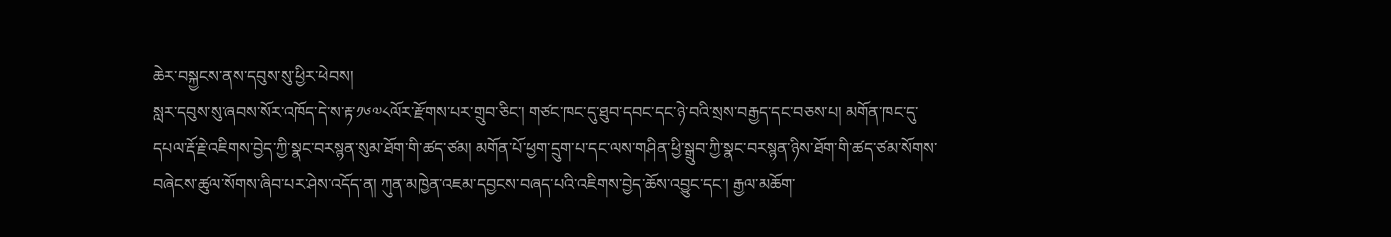ཆེར་བསྐྱངས་ནས་དབུས་སུ་ཕྱིར་ཕེབས།
སླར་དབུས་སུ་ཞབས་སོར་འཁོད་དེ་ས་རྟ་༡༦༧༨ལོར་རྫོགས་པར་གྲུབ་ཅིང་། གཙང་ཁང་དུ་ཐུབ་དབང་དང་ཉེ་བའི་སྲས་བརྒྱད་དང་བཅས་པ། མགོན་ཁང་དུ་དཔལ་རྡོ་རྗེ་འཇིགས་བྱེད་ཀྱི་སྣང་བརསྙན་སུམ་ཐོག་གི་ཚད་ཙམ། མགོན་པོ་ཕྱག་དྲུག་པ་དང་ལས་གཤིན་ཕྱི་སྒྲུབ་ཀྱི་སྣང་བརསྙན་ཉིས་ཐོག་གི་ཚད་ཙམ་སོགས་བཞེངས་ཚུལ་སོགས་ཞིབ་པར་ཤེས་འདོད་ན། ཀུན་མཁྱེན་འཇམ་དབྱངས་བཞད་པའི་འཇིགས་བྱེད་ཆོས་འབྱུང་དང་། རྒྱལ་མཆོག་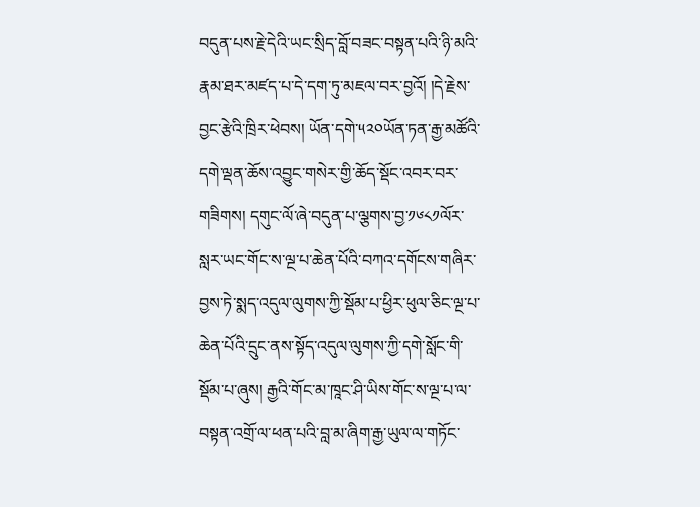བདུན་པས་རྗེ་དེའི་ཡང་སྲིད་བློ་བཟང་བསྟན་པའི་ཉི་མའི་རྣམ་ཐར་མཛད་པ་དེ་དག་ཏུ་མཇལ་བར་བྱའོ། །དེ་རྗེས་བྱང་རྩེའི་ཁྲིར་ཕེབས། ཡོན་དགེ་༥༢༠ཡོན་ཏན་རྒྱ་མཚོའི་དགེ་ལྡན་ཆོས་འབྱུང་གསེར་གྱི་ཆོད་སྡོང་འབར་བར་གཟིགས། དགུང་ལོ་ཞེ་བདུན་པ་ལྕགས་བྱ་༡༦༨༡ལོར་སླར་ཡང་གོང་ས་ལྔ་པ་ཆེན་པོའི་བཀའ་དགོངས་གཞིར་བྱས་ཏེ་སྨད་འདུལ་ལུགས་ཀྱི་སྡོམ་པ་ཕྱིར་ཕུལ་ཅིང་ལྔ་པ་ཆེན་པོའི་དྲུང་ནས་སྟོད་འདུལ་ལུགས་ཀྱི་དགེ་སློང་གི་སྡོམ་པ་ཞུས། རྒྱའི་གོང་མ་ཁཱང་ཤི་ཡིས་གོང་ས་ལྔ་པ་ལ་བསྟན་འགྲོ་ལ་ཕན་པའི་བླ་མ་ཞིག་རྒྱ་ཡུལ་ལ་གཏོང་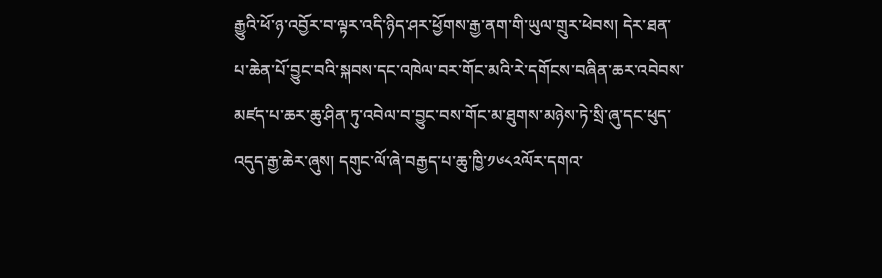རྒྱུའི་ཕོ་ཉ་འབྱོར་བ་ལྟར་འདི་ཉིད་ཤར་ཕྱོགས་རྒྱ་ནག་གི་ཡུལ་གྲུར་ཕེབས། དེར་ཐན་པ་ཆེན་པོ་བྱུང་བའི་སྐབས་དང་འཁེལ་བར་གོང་མའི་རེ་དགོངས་བཞིན་ཆར་འབེབས་མཛད་པ་ཆར་ཆུ་ཤིན་ཏུ་འབེལ་བ་བྱུང་བས་གོང་མ་ཐུགས་མཉེས་ཏེ་སྲི་ཞུ་དང་ཕུད་འདུད་རྒྱ་ཆེར་ཞུས། དགུང་ལོ་ཞེ་བརྒྱད་པ་ཆུ་ཁྱི་༡༦༨༢ལོར་དགའ་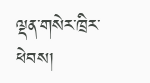ལྡན་གསེར་ཁྲིར་ཕེབས།